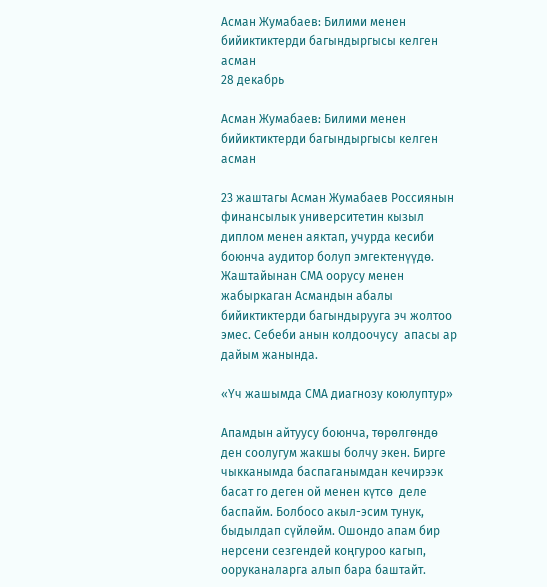Асман Жумабаев: Билими менен бийиктиктерди багындыргысы келген асман
28 декабрь

Асман Жумабаев: Билими менен бийиктиктерди багындыргысы келген асман

23 жаштагы Асман Жумабаев Росcиянын финансылык университетин кызыл диплом менен аяктап, учурда кесиби боюнча аудитор болуп эмгектенүүдө. Жаштайынан СМА оорусу менен жабыркаган Асмандын абалы бийиктиктерди багындырууга эч жолтоо эмес. Себеби анын колдоочусу  апасы ар дайым жанында.

«Үч жашымда СМА диагнозу коюлуптур»

Апамдын айтуусу боюнча, төрөлгөндө ден соолугум жакшы болчу экен. Бирге чыкканымда баспаганымдан кечирээк басат го деген ой менен күтсө  деле баспайм. Болбосо акыл-эсим тунук, быдылдап сүйлөйм. Ошондо апам бир нерсени сезгендей коңгуроо кагып, ооруканаларга алып бара баштайт.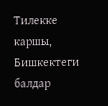Тилекке каршы, Бишкектеги балдар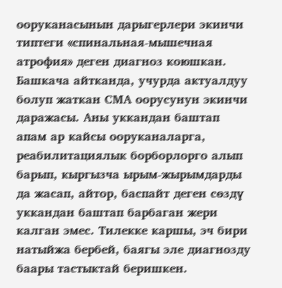ооруканасынын дарыгерлери экинчи типтеги «спинальная-мышечная атрофия» деген диагноз коюшкан. Башкача айтканда, учурда актуалдуу болуп жаткан СМА оорусунун экинчи даражасы. Аны уккандан баштап апам ар кайсы ооруканаларга, реабилитациялык борборлорго алып барып, кыргызча ырым-жырымдарды да жасап, айтор, баспайт деген сөздү уккандан баштап барбаган жери калган эмес. Тилекке каршы, эч бири натыйжа бербей, баягы эле диагнозду баары тастыктай беришкен.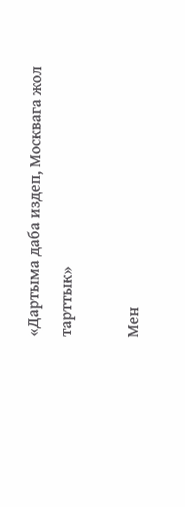«Дартыма даба издеп, Москвага жол тарттык»

Мен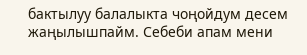бактылуу балалыкта чоңойдум десем жаңылышпайм. Себеби апам мени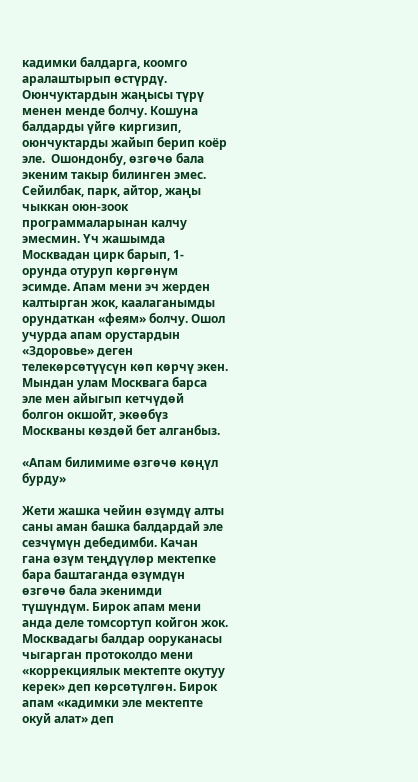кадимки балдарга, коомго аралаштырып өстүрдү. Оюнчуктардын жаңысы түрү менен менде болчу. Кошуна балдарды үйгө киргизип, оюнчуктарды жайып берип коёр эле.  Ошондонбу, өзгөчө бала экеним такыр билинген эмес. Сейилбак, парк, айтор, жаңы чыккан оюн-зоок программаларынан калчу эмесмин. Үч жашымда Москвадан цирк барып, 1-орунда отуруп көргөнүм эсимде. Апам мени эч жерден калтырган жок, каалаганымды орундаткан «феям» болчу. Ошол учурда апам орустардын «Здоровье» деген телекөрсөтүүсүн көп көрчү экен. Мындан улам Москвага барса эле мен айыгып кетчүдөй болгон окшойт, экөөбүз Москваны көздөй бет алганбыз.

«Апам билимиме өзгөчө көңүл бурду»

Жети жашка чейин өзүмдү алты саны аман башка балдардай эле сезчүмүн дебедимби. Качан гана өзүм теңдүүлөр мектепке бара баштаганда өзүмдүн өзгөчө бала экенимди түшүндүм. Бирок апам мени анда деле томсортуп койгон жок. Москвадагы балдар ооруканасы чыгарган протоколдо мени «коррекциялык мектепте окутуу керек» деп көрсөтүлгөн. Бирок апам «кадимки эле мектепте окуй алат» деп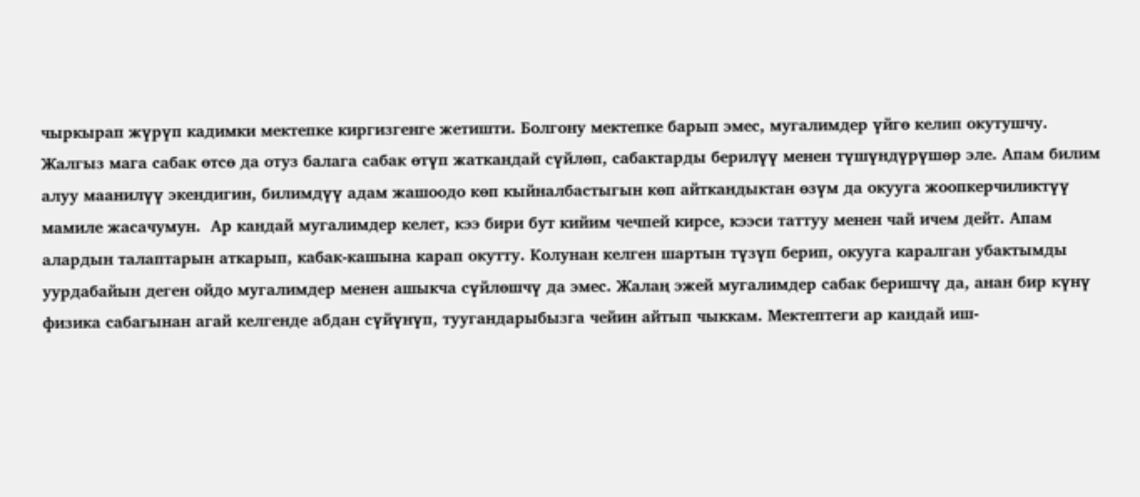чыркырап жүрүп кадимки мектепке киргизгенге жетишти. Болгону мектепке барып эмес, мугалимдер үйгө келип окутушчу. Жалгыз мага сабак өтсө да отуз балага сабак өтүп жаткандай сүйлөп, сабактарды берилүү менен түшүндүрүшөр эле. Апам билим алуу маанилүү экендигин, билимдүү адам жашоодо көп кыйналбастыгын көп айткандыктан өзүм да окууга жоопкерчиликтүү мамиле жасачумун.  Ар кандай мугалимдер келет, кээ бири бут кийим чечпей кирсе, кээси таттуу менен чай ичем дейт. Апам алардын талаптарын аткарып, кабак-кашына карап окутту. Колунан келген шартын түзүп берип, окууга каралган убактымды уурдабайын деген ойдо мугалимдер менен ашыкча сүйлөшчү да эмес. Жалаң эжей мугалимдер сабак беришчү да, анан бир күнү физика сабагынан агай келгенде абдан сүйүнүп, туугандарыбызга чейин айтып чыккам. Мектептеги ар кандай иш-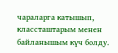чараларга катышып, классташтарым менен байланышым күч болду.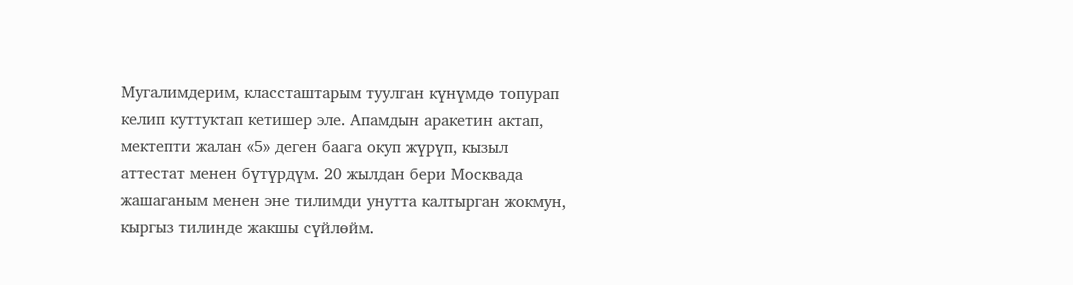Мугалимдерим, классташтарым туулган күнүмдө топурап келип куттуктап кетишер эле. Апамдын аракетин актап, мектепти жалан «5» деген баага окуп жүрүп, кызыл аттестат менен бүтүрдүм. 20 жылдан бери Москвада жашаганым менен эне тилимди унутта калтырган жокмун, кыргыз тилинде жакшы сүйлөйм.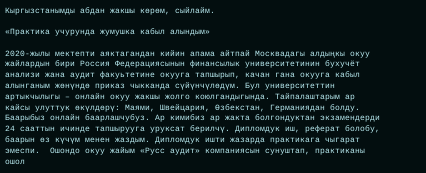Кыргызстанымды абдан жакшы көрөм, сыйлайм.

«Практика учурунда жумушка кабыл алындым»

2020-жылы мектепти аяктагандан кийин апама айтпай Москвадагы алдыңкы окуу жайлардын бири Россия Федерациясынын финансылык университетинин бухучёт анализи жана аудит факуьтетине окууга тапшырып, качан гана окууга кабыл алынганым жөнүндө приказ чыкканда сүйүнчүлөдүм. Бул университеттин артыкчылыгы – онлайн окуу жакшы жолго коюлгандыгында. Тайпалаштарым ар кайсы улуттук өкүлдөрү: Маями, Швейцария, Өзбекстан, Германиядан болду. Баарыбыз онлайн баарлашчубуз. Ар кимибиз ар жакта болгондуктан экзамендерди 24 сааттын ичинде тапшырууга уруксат берилчү. Дипломдук иш, реферат болобу, баарын өз күчүм менен жаздым. Дипломдук ишти жазарда практикага чыгарат эмеспи.  Ошондо окуу жайым «Русс аудит» компаниясын сунуштап, практиканы ошол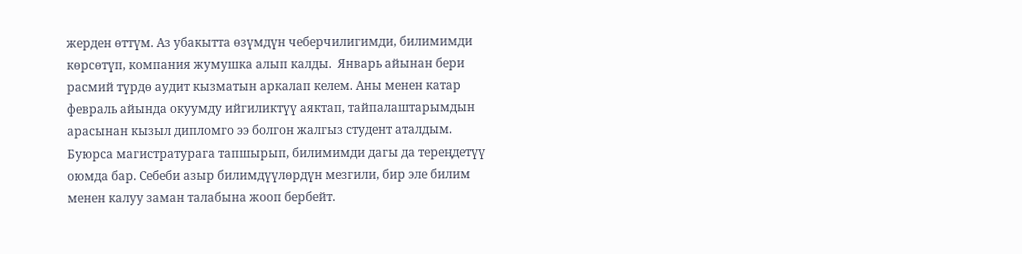жерден өттүм. Аз убакытта өзүмдүн чеберчилигимди, билимимди көрсөтүп, компания жумушка алып калды.  Январь айынан бери расмий түрдө аудит кызматын аркалап келем. Аны менен катар февраль айында окуумду ийгиликтүү аяктап, тайпалаштарымдын арасынан кызыл дипломго ээ болгон жалгыз студент аталдым.  Буюрса магистратурага тапшырып, билимимди дагы да тереңдетүү оюмда бар. Себеби азыр билимдүүлөрдүн мезгили, бир эле билим менен калуу заман талабына жооп бербейт.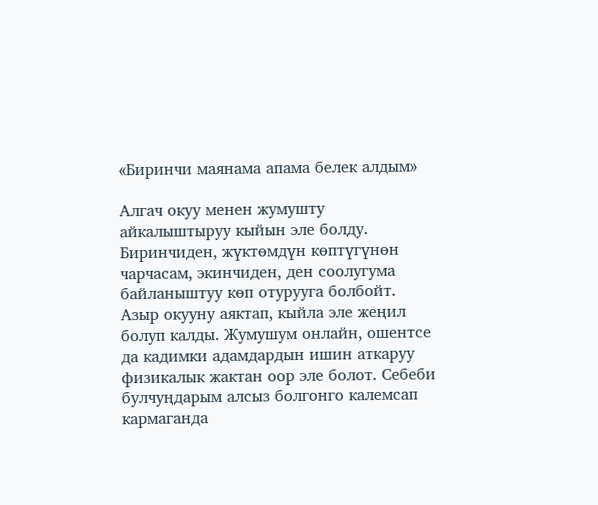«Биринчи маянама апама белек алдым»

Алгач окуу менен жумушту айкалыштыруу кыйын эле болду. Биринчиден, жүктөмдүн көптүгүнөн чарчасам, экинчиден, ден соолугума байланыштуу көп отурууга болбойт. Азыр окууну аяктап, кыйла эле жеңил болуп калды. Жумушум онлайн, ошентсе да кадимки адамдардын ишин аткаруу физикалык жактан оор эле болот. Себеби  булчуңдарым алсыз болгонго калемсап кармаганда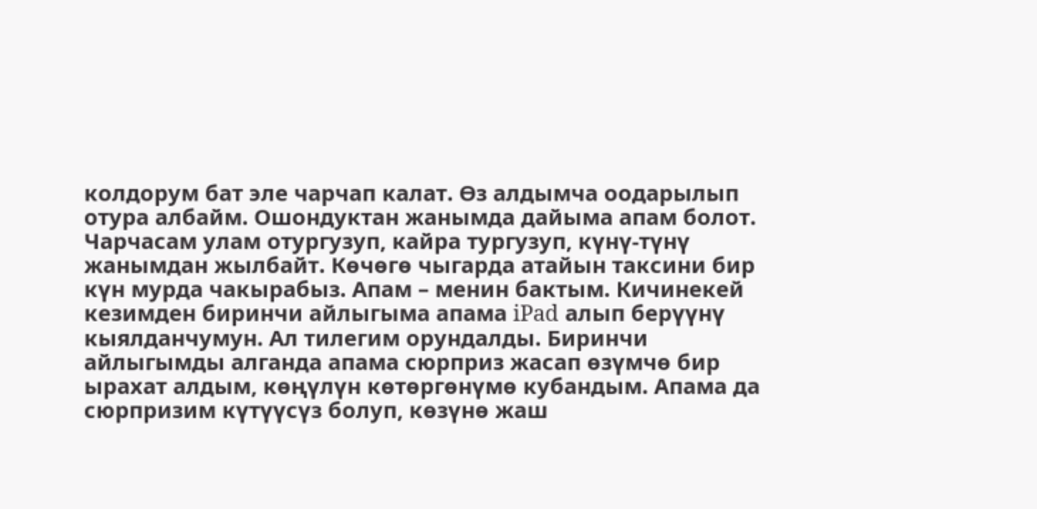колдорум бат эле чарчап калат. Өз алдымча оодарылып отура албайм. Ошондуктан жанымда дайыма апам болот. Чарчасам улам отургузуп, кайра тургузуп, күнү-түнү жанымдан жылбайт. Көчөгө чыгарда атайын таксини бир күн мурда чакырабыз. Апам – менин бактым. Кичинекей кезимден биринчи айлыгыма апама iPad алып берүүнү кыялданчумун. Ал тилегим орундалды. Биринчи айлыгымды алганда апама сюрприз жасап өзүмчө бир ырахат алдым, көңүлүн көтөргөнүмө кубандым. Апама да сюрпризим күтүүсүз болуп, көзүнө жаш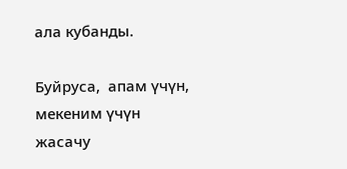ала кубанды.

Буйруса,  апам үчүн, мекеним үчүн жасачу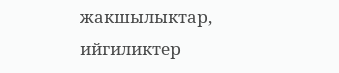жакшылыктар, ийгиликтер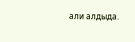али алдыда.